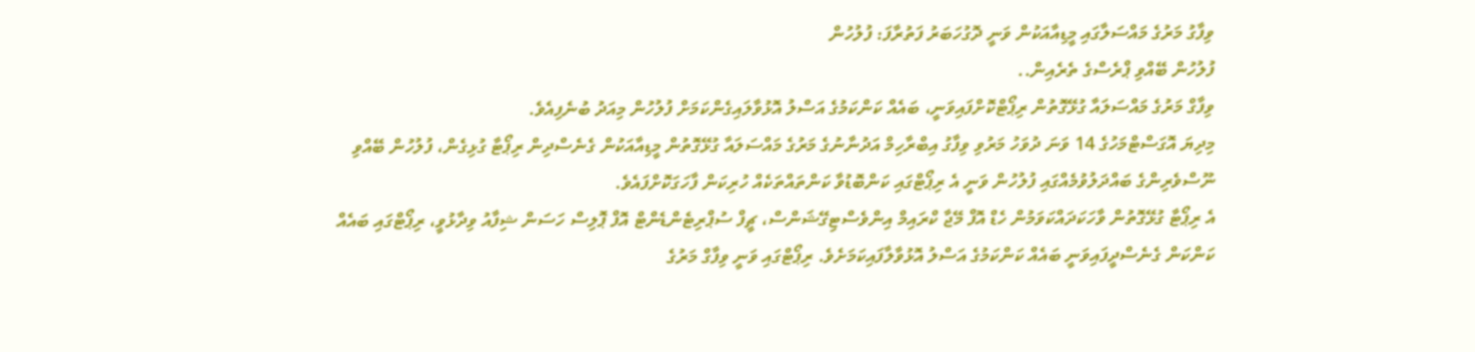ވިފާގު މަރުގެ މައްސަލާގައި މީޑިއާއަކުން ވަނީ ދޮގުހަބަރު ފަތުރާފަ: ފުލުހުން
ފުލުހުން ބޭއްވި ޕްރެސްގެ ތެރެއިން..
ވިފާގް މަރުގެ މައްސަލައާ ގުޅޭގޮތުން ރިޕޯޓްކޮށްފައިވަނީ، ބައެއް ކަންކަމުގެ އަސްލު އޮޅުވާލައިގެންކަމަށް ފުލުހުން މިއަދު ބުނެފިއެވެ.
މިދިޔަ އޮގަސްޓްމަހުގެ 14 ވަނަ ދުވަހު މަރުވި ވިފާގު އިބްރާހިމް އަދުނާނުގެ މަރުގެ މައްސަލައާ ގުޅޭގޮތުން މީޑިއާއަކުން ގެނެސްދިން ރިޕޯޓާ ގުޅިގެން، ފުލުހުން ބޭއްވި ނޫސްވެރިންގެ ބައްދަލުވުމެއްގައި ފުލުހުން ވަނީ އެ ރިޕޯޓްގައި ކަންބޮޑުވާ ކަންތައްތަކެއް ހުރިކަން ފާހަގަކޮށްފައެވެ.
އެ ރިޕޯޓާ ގުޅޭގޮތުން ވާހަކަދައްކަވަމުން ހެޑް އޮފް މޭޖާ ކްރައިމް އިންވެސްޓިގޭޝަންސް، ޗީފް ސުޕްރިޓެންޑެންޓް އޮފް ޕޮލިސް ހަސަން ޝިފާއު ވިދާޅުވީ، ރިޕޯޓްގައި ބައެއް ކަންކަން ގެނެސްދީފައިވަނީ ބައެއް ކަންކަމުގެ އަސްލު އޮޅުވާލާފައިކަމަށެވެ. ރިޕޯޓްގައި ވަނީ ވިފާގް މަރުގެ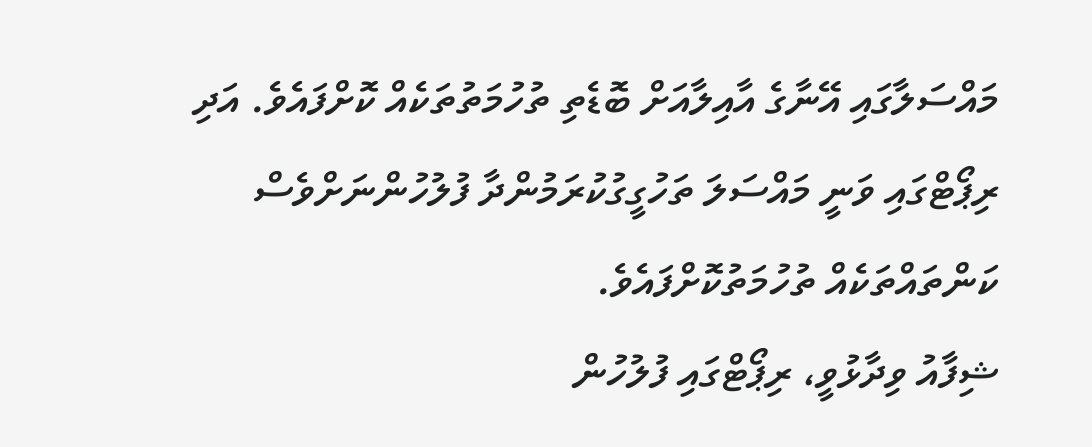މައްސަލާގައި އޭނާގެ އާއިލާއަށް ބޮޑެތި ތުހުމަތުތަކެއް ކޮށްފައެވެ. އަދި ރިޕޯޓްގައި ވަނީ މައްސަލަ ތަހުގީގުކުރަމުންދާ ފުލުހުންނަށްވެސް ކަންތައްތަކެއް ތުހުމަތުކޮށްފައެވެ.
ޝިފާއު ވިދާޅުވީ، ރިޕޯޓްގައި ފުލުހުން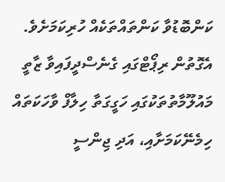ކަންބޮޑުވާ ކަންތައްތަކެއް ހުރިކަމަށެވެ. އެގޮތުން ރިޕޯޓްގައި ގެނެސްދީފައިވާ ޒާތީ މައުލޫމާތުތަކުގައި ހަގީގަތާ ހިލާފް ވާހަކަތައް ހިމެނޭކަމަށާއި، އަދި ޖިންސީ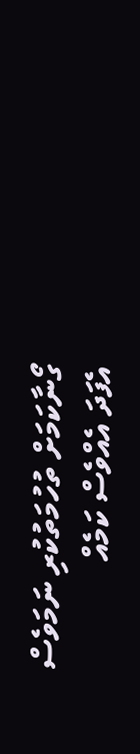ގޯނާކަމަށް ތުހުމަތުކުރި ނަމަވެސް އެފަދަ އެއްވެސް ކަމެއް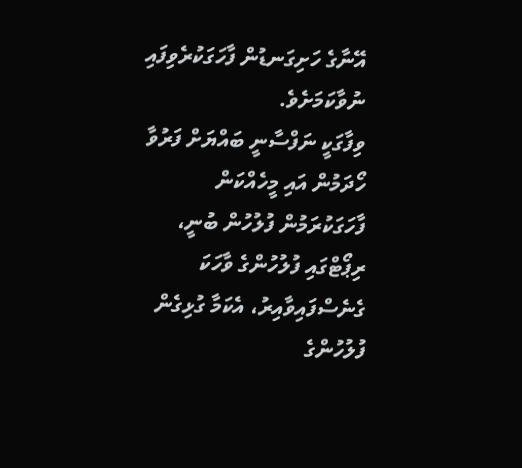އޭނާގެ ހަށިގަނޑުން ފާހަގަކުރެވިފައި ނުވާކަމަށެވެ.
ވިފާގަކީ ނަފްސާނީ ބައްޔަށް ފަރުވާ ހޯދަމުން އައި މީހެއްކަން ފާހަގަކުރަމުން ފުލުހުން ބުނީ، ރިޕޯޓްގައި ފުލުހުންގެ ވާހަކަ ގެނެސްފައިވާއިރު، އެކަމާ ގުޅިގެން ފުލުހުންގެ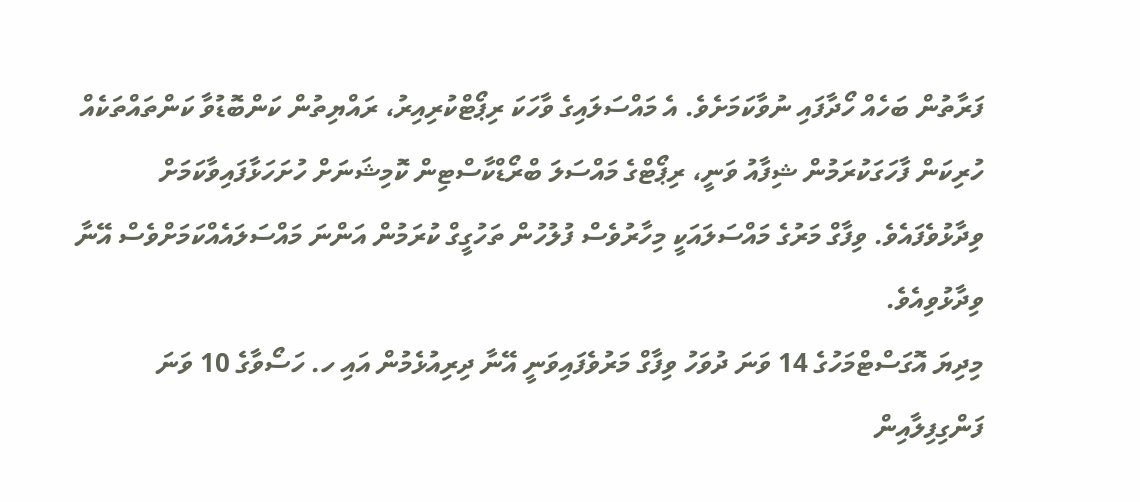ފަރާތުން ބަހެއް ހޯދާފައި ނުވާކަމަށެވެ. އެ މައްސަލައިގެ ވާހަކަ ރިޕޯޓްކުރިއިރު، ރައްޔިތުން ކަންބޮޑުވާ ކަންތައްތަކެއް ހުރިކަން ފާހަގަކުރަމުން ޝިފާއު ވަނީ، ރިޕޯޓްގެ މައްސަލަ ބްރޯޑްކާސްޓިން ކޮމިޝަނަށް ހުށަހަޅާފައިވާކަމަށް ވިދާޅުވެފައެވެ. ވިފާގް މަރުގެ މައްސަލައަކީ މިހާރުވެސް ފުލުހުން ތަހުގީގް ކުރަމުން އަންނަ މައްސަލައެއްކަމަށްވެސް އޭނާ ވިދާޅުވިއެވެ.
މިދިޔަ އޮގަސްޓްމަހުގެ 14 ވަނަ ދުވަހު ވިފާގް މަރުވެފައިވަނީ އޭނާ ދިރިއުޅެމުން އައި ހ. ހަސޯވާގެ 10 ވަނަ ފަންގިފިލާއިން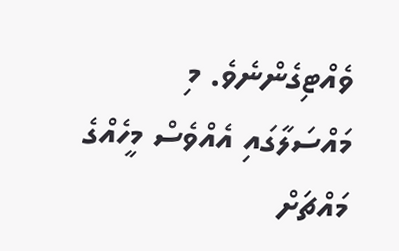ވެއްޓިގެންނެވެ. މި މައްސަލާގައި އެއްވެސް މީހެއްގެ މައްޗަށް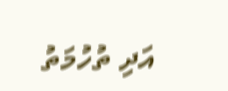އަދި ތުހުމަތު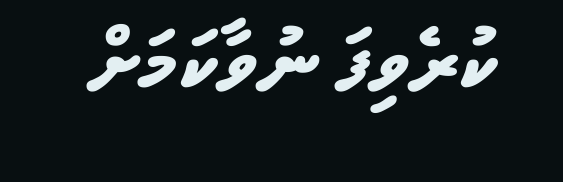ކުރެވިފަ ނުވާކަމަށް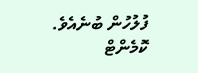ފުލުހުން ބުނެއެވެ.
ކޮމެންޓް